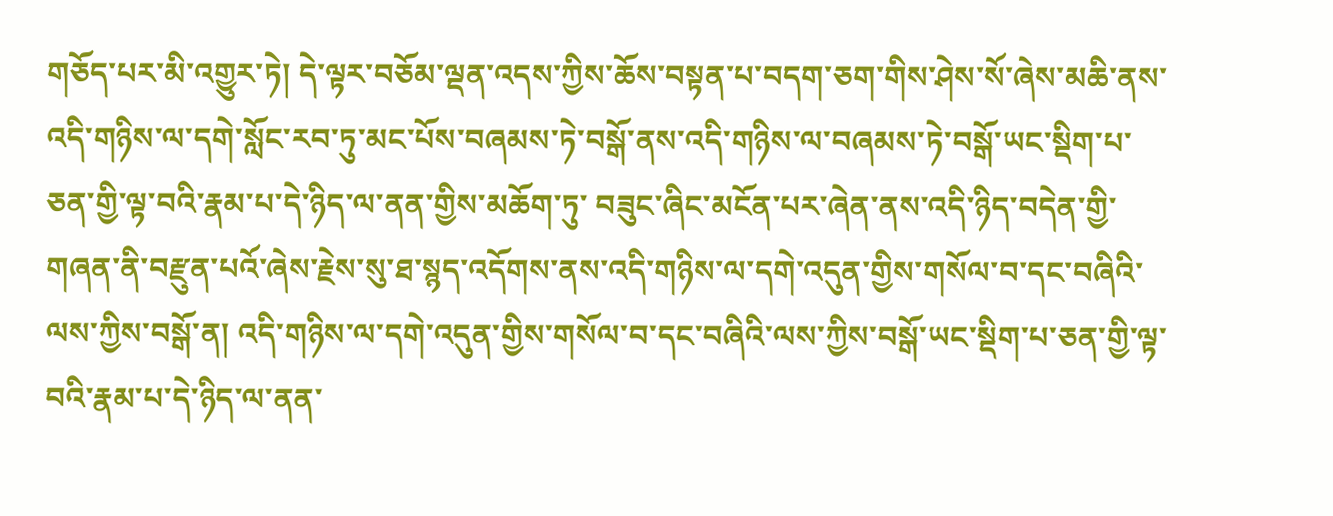གཅོད་པར་མི་འགྱུར་ཏེ། དེ་ལྟར་བཅོམ་ལྡན་འདས་ཀྱིས་ཆོས་བསྟན་པ་བདག་ཅག་གིས་ཤེས་སོ་ཞེས་མཆི་ནས་འདི་གཉིས་ལ་དགེ་སློང་རབ་ཏུ་མང་པོས་བཞམས་ཏེ་བསྒོ་ནས་འདི་གཉིས་ལ་བཞམས་ཏེ་བསྒོ་ཡང་སྡིག་པ་ཅན་གྱི་ལྟ་བའི་རྣམ་པ་དེ་ཉིད་ལ་ནན་གྱིས་མཆོག་ཏུ་ བཟུང་ཞིང་མངོན་པར་ཞེན་ནས་འདི་ཉིད་བདེན་གྱི་གཞན་ནི་བརྫུན་པའོ་ཞེས་རྗེས་སུ་ཐ་སྙད་འདོགས་ནས་འདི་གཉིས་ལ་དགེ་འདུན་གྱིས་གསོལ་བ་དང་བཞིའི་ལས་ཀྱིས་བསྒོ་ན། འདི་གཉིས་ལ་དགེ་འདུན་གྱིས་གསོལ་བ་དང་བཞིའི་ལས་ཀྱིས་བསྒོ་ཡང་སྡིག་པ་ཅན་གྱི་ལྟ་བའི་རྣམ་པ་དེ་ཉིད་ལ་ནན་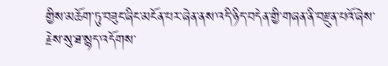གྱིས་མཆོག་ཏུ་བཟུང་ཞིང་མངོན་པར་ཞེན་ནས་འདི་ཉིད་བདེན་གྱི་གཞན་ནི་བརྫུན་པའོ་ཞེས་རྗེས་སུ་ཐ་སྙད་འདོགས་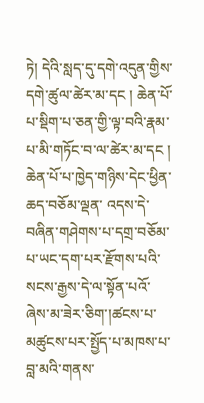ཏེ། དེའི་སླད་དུ་དགེ་འདུན་གྱིས་དགེ་ཚུལ་ཚེར་མ་དང ། ཆེན་པོ་པ་སྡིག་པ་ཅན་གྱི་ལྟ་བའི་རྣམ་པ་མི་གཏོང་བ་ལ་ཚེར་མ་དང ། ཆེན་པོ་པ་ཁྱེད་གཉིས་དེང་ཕྱིན་ཆད་བཅོམ་ལྡན་ འདས་དེ་བཞིན་གཤེགས་པ་དགྲ་བཅོམ་པ་ཡང་དག་པར་རྫོགས་པའི་སངས་རྒྱས་དེ་ལ་སྟོན་པའོ་ཞེས་མ་ཟེར་ཅིག་།ཚངས་པ་མཚུངས་པར་སྤྱོད་པ་མཁས་པ་བླ་མའི་གནས་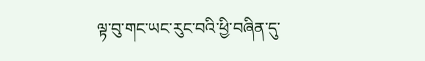ལྟ་བུ་གང་ཡང་རུང་བའི་ཕྱི་བཞིན་དུ་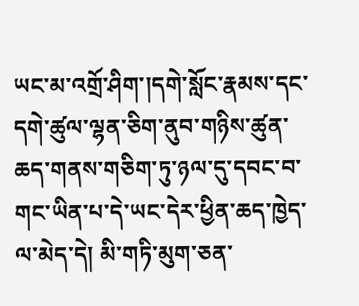ཡང་མ་འགྲོ་ཤིག་།དགེ་སློང་རྣམས་དང་དགེ་ཚུལ་ལྷན་ཅིག་ནུབ་གཉིས་ཚུན་ ཆད་གནས་གཅིག་ཏུ་ཉལ་དུ་དབང་བ་གང་ཡིན་པ་དེ་ཡང་དེར་ཕྱིན་ཆད་ཁྱེད་ལ་མེད་དེ། མི་གཏི་མུག་ཅན་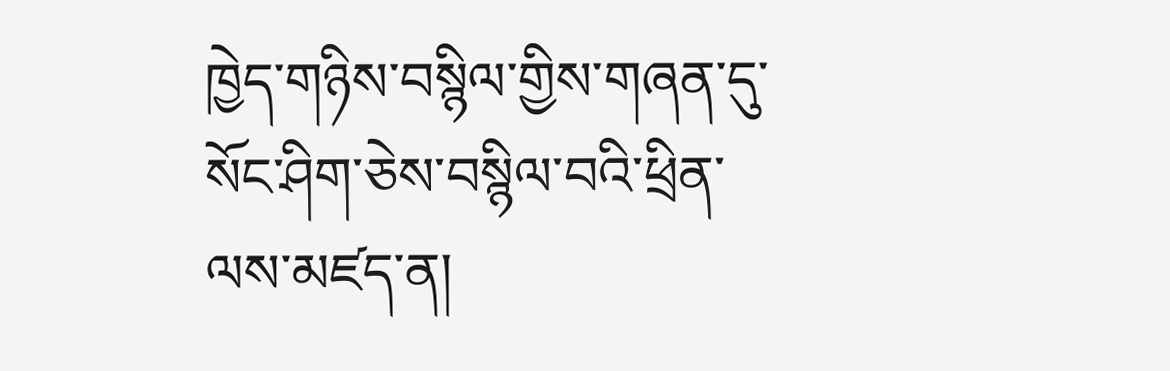ཁྱེད་གཉིས་བསྙིལ་གྱིས་གཞན་དུ་སོང་ཤིག་ཅེས་བསྙིལ་བའི་ཕྲིན་ལས་མཛད་ན།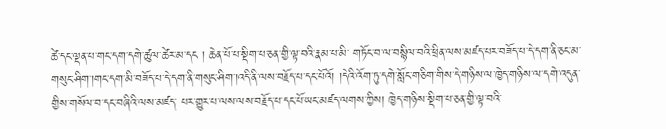ཚེ་དང་ལྡན་པ་གང་དག་དགེ་ཚུལ་ཚེར་མ་དང ། ཆེན་པོ་པ་སྡིག་པ་ཅན་གྱི་ལྟ་བའི་རྣམ་པ་མི་ གཏོང་བ་ལ་བསྙིལ་བའི་ཕྲིན་ལས་མཛད་པར་བཟོད་པ་དེ་དག་ནི་ཅང་མ་གསུང་ཤིག་།གང་དག་མི་བཟོད་པ་དེ་དག་ནི་གསུང་ཤིག་།འདི་ནི་ལས་བརྗོད་པ་དང་པོའོ། །དེའི་འོག་ཏུ་དགེ་སློང་གཅིག་གིས་དེ་གཉིས་ལ་ཁྱེད་གཉིས་ལ་དགེ་འདུན་གྱིས་གསོལ་བ་དང་བཞིའི་ལས་མཛད་ པར་གྱུར་པ་ལས་ལས་བརྗོད་པ་དང་པོ་ཡང་མཛད་ལགས་ཀྱིས། ཁྱེད་གཉིས་སྡིག་པ་ཅན་གྱི་ལྟ་བའི་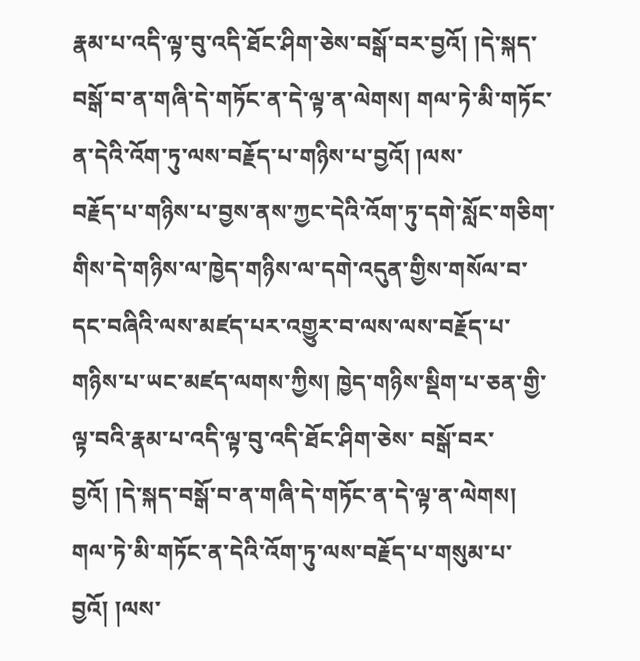རྣམ་པ་འདི་ལྟ་བུ་འདི་ཐོང་ཤིག་ཅེས་བསྒོ་བར་བྱའོ། །དེ་སྐད་བསྒོ་བ་ན་གཞི་དེ་གཏོང་ན་དེ་ལྟ་ན་ལེགས། གལ་ཏེ་མི་གཏོང་ན་དེའི་འོག་ཏུ་ལས་བརྗོད་པ་གཉིས་པ་བྱའོ། །ལས་
བརྗོད་པ་གཉིས་པ་བྱས་ནས་ཀྱང་དེའི་འོག་ཏུ་དགེ་སློང་གཅིག་གིས་དེ་གཉིས་ལ་ཁྱེད་གཉིས་ལ་དགེ་འདུན་གྱིས་གསོལ་བ་དང་བཞིའི་ལས་མཛད་པར་འགྱུར་བ་ལས་ལས་བརྗོད་པ་གཉིས་པ་ཡང་མཛད་ལགས་ཀྱིས། ཁྱེད་གཉིས་སྡིག་པ་ཅན་གྱི་ལྟ་བའི་རྣམ་པ་འདི་ལྟ་བུ་འདི་ཐོང་ཤིག་ཅེས་ བསྒོ་བར་བྱའོ། །དེ་སྐད་བསྒོ་བ་ན་གཞི་དེ་གཏོང་ན་དེ་ལྟ་ན་ལེགས། གལ་ཏེ་མི་གཏོང་ན་དེའི་འོག་ཏུ་ལས་བརྗོད་པ་གསུམ་པ་བྱའོ། །ལས་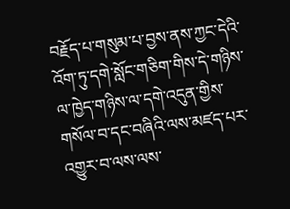བརྗོད་པ་གསུམ་པ་བྱས་ནས་ཀྱང་དེའི་འོག་ཏུ་དགེ་སློང་གཅིག་གིས་དེ་གཉིས་ལ་ཁྱེད་གཉིས་ལ་དགེ་འདུན་གྱིས་གསོལ་བ་དང་བཞིའི་ལས་མཛད་པར་ འགྱུར་བ་ལས་ལས་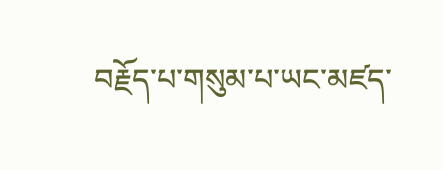བརྗོད་པ་གསུམ་པ་ཡང་མཛད་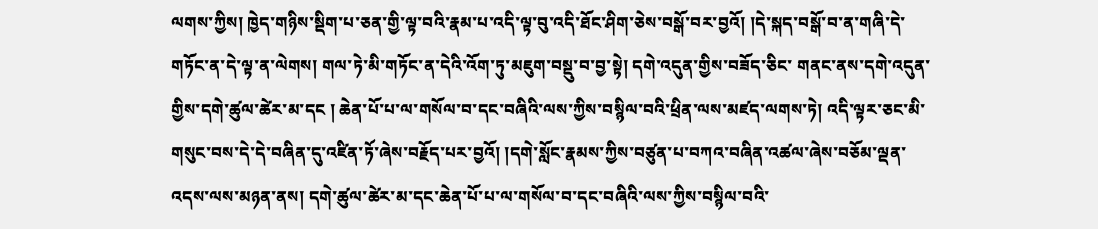ལགས་ཀྱིས། ཁྱེད་གཉིས་སྡིག་པ་ཅན་གྱི་ལྟ་བའི་རྣམ་པ་འདི་ལྟ་བུ་འདི་ཐོང་ཤིག་ཅེས་བསྒོ་བར་བྱའོ། །དེ་སྐད་བསྒོ་བ་ན་གཞི་དེ་གཏོང་ན་དེ་ལྟ་ན་ལེགས། གལ་ཏེ་མི་གཏོང་ན་དེའི་འོག་ཏུ་མཇུག་བསྡུ་བ་བྱ་སྟེ། དགེ་འདུན་གྱིས་བཟོད་ཅིང་ གནང་ནས་དགེ་འདུན་གྱིས་དགེ་ཚུལ་ཚེར་མ་དང ། ཆེན་པོ་པ་ལ་གསོལ་བ་དང་བཞིའི་ལས་ཀྱིས་བསྙིལ་བའི་ཕྲིན་ལས་མཛད་ལགས་ཏེ། འདི་ལྟར་ཅང་མི་གསུང་བས་དེ་དེ་བཞིན་དུ་འཛིན་ཏོ་ཞེས་བརྗོད་པར་བྱའོ། །དགེ་སློང་རྣམས་ཀྱིས་བཙུན་པ་བཀའ་བཞིན་འཚལ་ཞེས་བཅོམ་ལྡན་ འདས་ལས་མཉན་ནས། དགེ་ཚུལ་ཚེར་མ་དང་ཆེན་པོ་པ་ལ་གསོལ་བ་དང་བཞིའི་ལས་ཀྱིས་བསྙིལ་བའི་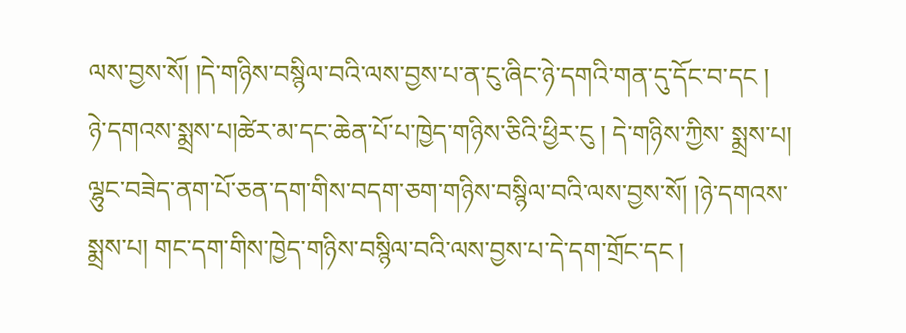ལས་བྱས་སོ། །དེ་གཉིས་བསྙིལ་བའི་ལས་བྱས་པ་ན་ངུ་ཞིང་ཉེ་དགའི་གན་དུ་དོང་བ་དང ། ཉེ་དགའས་སྨྲས་པ།ཚེར་མ་དང་ཆེན་པོ་པ་ཁྱེད་གཉིས་ཅིའི་ཕྱིར་ངུ ། དེ་གཉིས་ཀྱིས་ སྨྲས་པ། ལྷུང་བཟེད་ནག་པོ་ཅན་དག་གིས་བདག་ཅག་གཉིས་བསྙིལ་བའི་ལས་བྱས་སོ། །ཉེ་དགའས་སྨྲས་པ། གང་དག་གིས་ཁྱེད་གཉིས་བསྙིལ་བའི་ལས་བྱས་པ་དེ་དག་གྲོང་དང །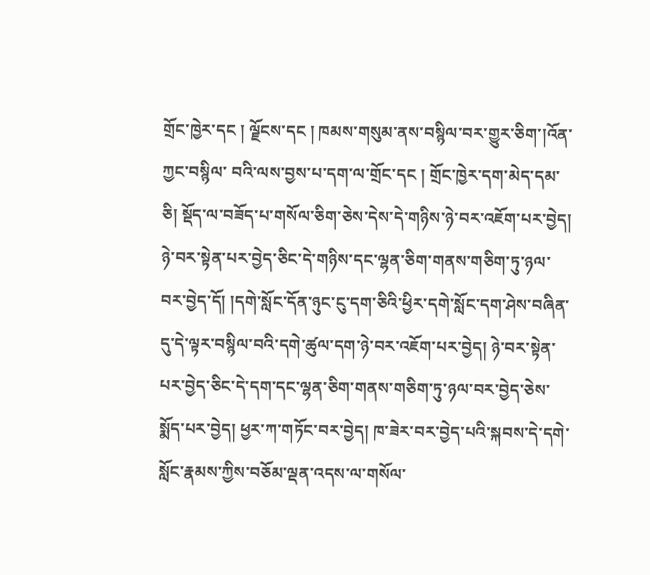གྲོང་ཁྱེར་དང ། ལྗོངས་དང ། ཁམས་གསུམ་ནས་བསྙིལ་བར་གྱུར་ཅིག་།འོན་ཀྱང་བསྙིལ་ བའི་ལས་བྱས་པ་དག་ལ་གྲོང་དང ། གྲོང་ཁྱེར་དག་མེད་དམ་ཅི། སྡོད་ལ་བཟོད་པ་གསོལ་ཅིག་ཅེས་དེས་དེ་གཉིས་ཉེ་བར་འཇོག་པར་བྱེད། ཉེ་བར་སྟེན་པར་བྱེད་ཅིང་དེ་གཉིས་དང་ལྷན་ཅིག་གནས་གཅིག་ཏུ་ཉལ་བར་བྱེད་དོ། །དགེ་སློང་དོན་ཉུང་ངུ་དག་ཅིའི་ཕྱིར་དགེ་སློང་དག་ཤེས་བཞིན་
དུ་དེ་ལྟར་བསྙིལ་བའི་དགེ་ཚུལ་དག་ཉེ་བར་འཇོག་པར་བྱེད། ཉེ་བར་སྟེན་པར་བྱེད་ཅིང་དེ་དག་དང་ལྷན་ཅིག་གནས་གཅིག་ཏུ་ཉལ་བར་བྱེད་ཅེས་སྨོད་པར་བྱེད། ཕྱར་ཀ་གཏོང་བར་བྱེད། ཁ་ཟེར་བར་བྱེད་པའི་སྐབས་དེ་དགེ་སློང་རྣམས་ཀྱིས་བཅོམ་ལྡན་འདས་ལ་གསོལ་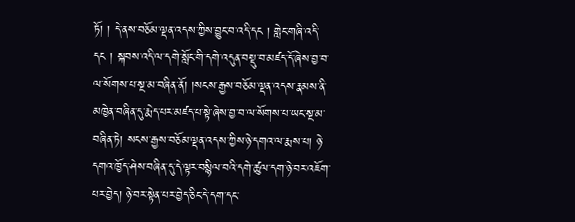ཏོ། ། དེ་ནས་བཅོམ་ལྡན་འདས་ཀྱིས་བྱུང་བ་འདི་དང ། གླེང་གཞི་འདི་དང ། སྐབས་འདི་ལ་དགེ་སློང་གི་དགེ་འདུན་བསྡུ་བ་མཛད་དོ་ཞེས་བྱ་བ་ལ་སོགས་པ་སྔ་མ་བཞིན་ནོ། །སངས་རྒྱས་བཅོམ་ལྡན་འདས་རྣམས་ནི་མཁྱེན་བཞིན་དུ་རྨེད་པར་མཛད་པ་སྟེ་ཞེས་བྱ་བ་ལ་སོགས་པ་ཡང་སྔ་མ་བཞིན་ཏེ། སངས་རྒྱས་བཅོམ་ལྡན་འདས་ཀྱིས་ཉེ་དགའ་ལ་རྨས་པ། ཉེ་དགའ་ཁྱོད་ཤེས་བཞིན་དུ་དེ་ལྟར་བསྙིལ་བའི་དགེ་ཚུལ་དག་ཉེ་བར་འཇོག་པར་བྱེད། ཉེ་བར་སྟེན་པར་བྱེད་ཅིང་དེ་དག་དང་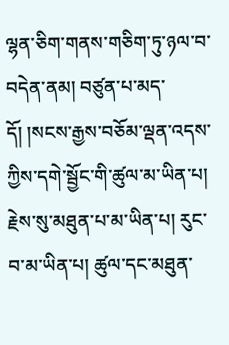ལྷན་ཅིག་གནས་གཅིག་ཏུ་ཉལ་བ་བདེན་ནམ། བཙུན་པ་མད་དོ། །སངས་རྒྱས་བཅོམ་ལྡན་འདས་ ཀྱིས་དགེ་སྦྱོང་གི་ཚུལ་མ་ཡིན་པ། རྗེས་སུ་མཐུན་པ་མ་ཡིན་པ། རུང་བ་མ་ཡིན་པ། ཚུལ་དང་མཐུན་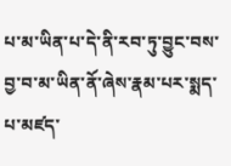པ་མ་ཡིན་པ་དེ་ནི་རབ་ཏུ་བྱུང་བས་བྱ་བ་མ་ཡིན་ནོ་ཞེས་རྣམ་པར་སྨད་པ་མཛད་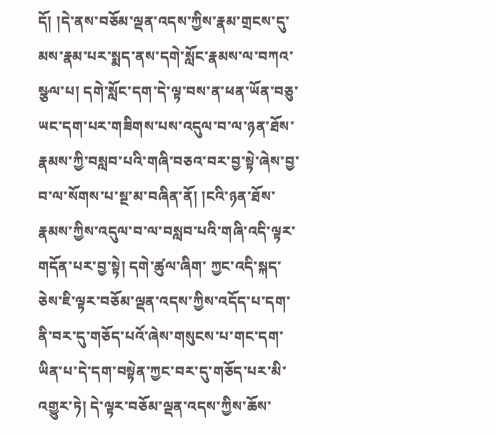དོ། །དེ་ནས་བཅོམ་ལྡན་འདས་ཀྱིས་རྣམ་གྲངས་དུ་མས་རྣམ་པར་སྨད་ནས་དགེ་སློང་རྣམས་ལ་བཀའ་ སྩལ་པ། དགེ་སློང་དག་དེ་ལྟ་བས་ན་ཕན་ཡོན་བཅུ་ཡང་དག་པར་གཟིགས་པས་འདུལ་བ་ལ་ཉན་ཐོས་རྣམས་ཀྱི་བསླབ་པའི་གཞི་བཅའ་བར་བྱ་སྟེ་ཞེས་བྱ་བ་ལ་སོགས་པ་སྔ་མ་བཞིན་ནོ། །ངའི་ཉན་ཐོས་རྣམས་ཀྱིས་འདུལ་བ་ལ་བསླབ་པའི་གཞི་འདི་ལྟར་གདོན་པར་བྱ་སྟེ། དགེ་ཚུལ་ཞིག་ ཀྱང་འདི་སྐད་ཅེས་ཇི་ལྟར་བཅོམ་ལྡན་འདས་ཀྱིས་འདོད་པ་དག་ནི་བར་དུ་གཅོད་པའོ་ཞེས་གསུངས་པ་གང་དག་ཡིན་པ་དེ་དག་བསྟེན་ཀྱང་བར་དུ་གཅོད་པར་མི་འགྱུར་ཏེ། དེ་ལྟར་བཅོམ་ལྡན་འདས་ཀྱིས་ཆོས་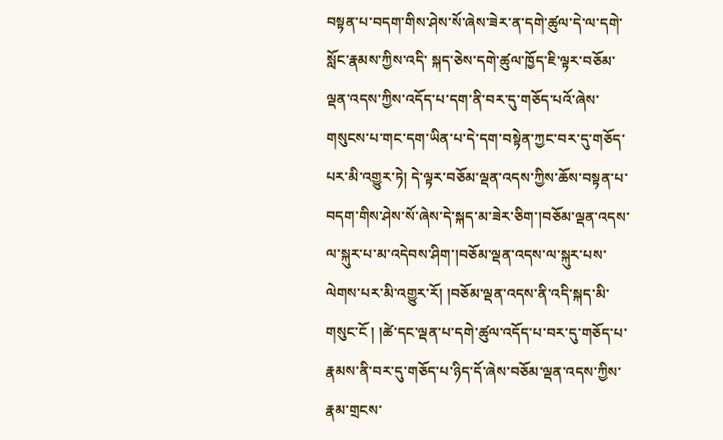བསྟན་པ་བདག་གིས་ཤེས་སོ་ཞེས་ཟེར་ན་དགེ་ཚུལ་དེ་ལ་དགེ་སློང་རྣམས་ཀྱིས་འདི་ སྐད་ཅེས་དགེ་ཚུལ་ཁྱོད་ཇི་ལྟར་བཅོམ་ལྡན་འདས་ཀྱིས་འདོད་པ་དག་ནི་བར་དུ་གཅོད་པའོ་ཞེས་གསུངས་པ་གང་དག་ཡིན་པ་དེ་དག་བསྟེན་ཀྱང་བར་དུ་གཅོད་པར་མི་འགྱུར་ཏེ། དེ་ལྟར་བཅོམ་ལྡན་འདས་ཀྱིས་ཆོས་བསྟན་པ་བདག་གིས་ཤེས་སོ་ཞེས་དེ་སྐད་མ་ཟེར་ཅིག་།བཅོམ་ལྡན་འདས་
ལ་སྐུར་པ་མ་འདེབས་ཤིག་།བཅོམ་ལྡན་འདས་ལ་སྐུར་པས་ལེགས་པར་མི་འགྱུར་རོ། །བཅོམ་ལྡན་འདས་ནི་འདི་སྐད་མི་གསུང་ངོ ། །ཚེ་དང་ལྡན་པ་དགེ་ཚུལ་འདོད་པ་བར་དུ་གཅོད་པ་རྣམས་ནི་བར་དུ་གཅོད་པ་ཉིད་དོ་ཞེས་བཅོམ་ལྡན་འདས་ཀྱིས་རྣམ་གྲངས་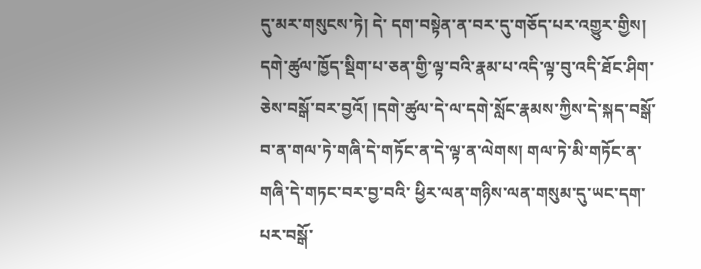དུ་མར་གསུངས་ཏེ། དེ་ དག་བསྟེན་ན་བར་དུ་གཅོད་པར་འགྱུར་གྱིས། དགེ་ཚུལ་ཁྱོད་སྡིག་པ་ཅན་གྱི་ལྟ་བའི་རྣམ་པ་འདི་ལྟ་བུ་འདི་ཐོང་ཤིག་ཅེས་བསྒོ་བར་བྱའོ། །དགེ་ཚུལ་དེ་ལ་དགེ་སློང་རྣམས་ཀྱིས་དེ་སྐད་བསྒོ་བ་ན་གལ་ཏེ་གཞི་དེ་གཏོང་ན་དེ་ལྟ་ན་ལེགས། གལ་ཏེ་མི་གཏོང་ན་གཞི་དེ་གཏང་བར་བྱ་བའི་ ཕྱིར་ལན་གཉིས་ལན་གསུམ་དུ་ཡང་དག་པར་བསྒོ་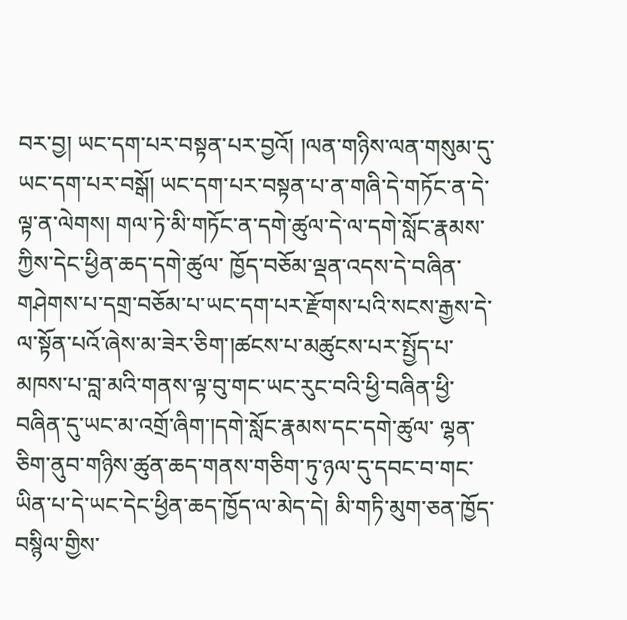བར་བྱ། ཡང་དག་པར་བསྟན་པར་བྱའོ། །ལན་གཉིས་ལན་གསུམ་དུ་ཡང་དག་པར་བསྒོ། ཡང་དག་པར་བསྟན་པ་ན་གཞི་དེ་གཏོང་ན་དེ་ལྟ་ན་ལེགས། གལ་ཏེ་མི་གཏོང་ན་དགེ་ཚུལ་དེ་ལ་དགེ་སློང་རྣམས་ཀྱིས་དེང་ཕྱིན་ཆད་དགེ་ཚུལ་ ཁྱོད་བཅོམ་ལྡན་འདས་དེ་བཞིན་གཤེགས་པ་དགྲ་བཅོམ་པ་ཡང་དག་པར་རྫོགས་པའི་སངས་རྒྱས་དེ་ལ་སྟོན་པའོ་ཞེས་མ་ཟེར་ཅིག་།ཚངས་པ་མཚུངས་པར་སྤྱོད་པ་མཁས་པ་བླ་མའི་གནས་ལྟ་བུ་གང་ཡང་རུང་བའི་ཕྱི་བཞིན་ཕྱི་བཞིན་དུ་ཡང་མ་འགྲོ་ཞིག་།དགེ་སློང་རྣམས་དང་དགེ་ཚུལ་ ལྷན་ཅིག་ནུབ་གཉིས་ཚུན་ཆད་གནས་གཅིག་ཏུ་ཉལ་དུ་དབང་བ་གང་ཡིན་པ་དེ་ཡང་དེང་ཕྱིན་ཆད་ཁྱོད་ལ་མེད་དེ། མི་གཏི་མུག་ཅན་ཁྱོད་བསྙིལ་གྱིས་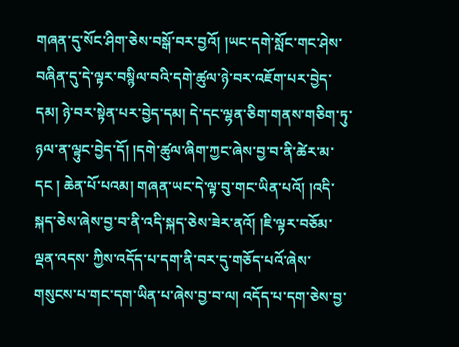གཞན་དུ་སོང་ཤིག་ཅེས་བསྒོ་བར་བྱའོ། །ཡང་དགེ་སློང་གང་ཤེས་བཞིན་དུ་དེ་ལྟར་བསྙིལ་བའི་དགེ་ཚུལ་ཉེ་བར་འཇོག་པར་བྱེད་ དམ། ཉེ་བར་སྟེན་པར་བྱེད་དམ། དེ་དང་ལྷན་ཅིག་གནས་གཅིག་ཏུ་ཉལ་ན་ལྟུང་བྱེད་དོ། །དགེ་ཚུལ་ཞིག་ཀྱང་ཞེས་བྱ་བ་ནི་ཚེར་མ་དང ། ཆེན་པོ་པའམ། གཞན་ཡང་དེ་ལྟ་བུ་གང་ཡིན་པའོ། །འདི་སྐད་ཅེས་ཞེས་བྱ་བ་ནི་འདི་སྐད་ཅེས་ཟེར་ནའོ། །ཇི་ལྟར་བཅོམ་ལྡན་འདས་ ཀྱིས་འདོད་པ་དག་ནི་བར་དུ་གཅོད་པའོ་ཞེས་གསུངས་པ་གང་དག་ཡིན་པ་ཞེས་བྱ་བ་ལ། འདོད་པ་དག་ཅེས་བྱ་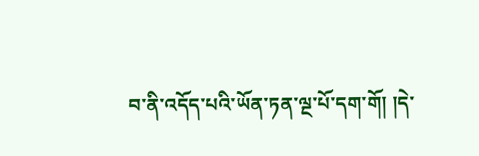བ་ནི་འདོད་པའི་ཡོན་ཏན་ལྔ་པོ་དག་གོ། །དེ་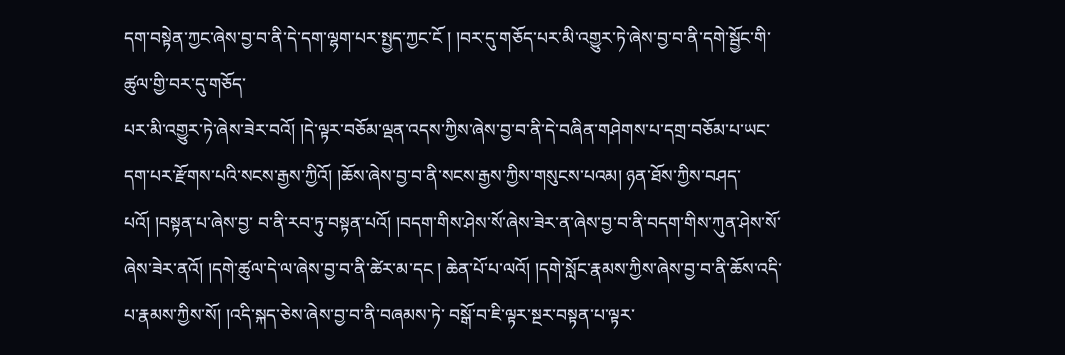དག་བསྟེན་ཀྱང་ཞེས་བྱ་བ་ནི་དེ་དག་ལྷག་པར་སྤྱད་ཀྱང་ངོ ། །བར་དུ་གཅོད་པར་མི་འགྱུར་ཏེ་ཞེས་བྱ་བ་ནི་དགེ་སྦྱོང་གི་ཚུལ་གྱི་བར་དུ་གཅོད་
པར་མི་འགྱུར་ཏེ་ཞེས་ཟེར་བའོ། །དེ་ལྟར་བཅོམ་ལྡན་འདས་ཀྱིས་ཞེས་བྱ་བ་ནི་དེ་བཞིན་གཤེགས་པ་དགྲ་བཅོམ་པ་ཡང་དག་པར་རྫོགས་པའི་སངས་རྒྱས་ཀྱིའོ། །ཆོས་ཞེས་བྱ་བ་ནི་སངས་རྒྱས་ཀྱིས་གསུངས་པའམ། ཉན་ཐོས་ཀྱིས་བཤད་པའོ། །བསྟན་པ་ཞེས་བྱ་ བ་ནི་རབ་ཏུ་བསྟན་པའོ། །བདག་གིས་ཤེས་སོ་ཞེས་ཟེར་ན་ཞེས་བྱ་བ་ནི་བདག་གིས་ཀུན་ཤེས་སོ་ཞེས་ཟེར་ནའོ། །དགེ་ཚུལ་དེ་ལ་ཞེས་བྱ་བ་ནི་ཚེར་མ་དང ། ཆེན་པོ་པ་ལའོ། །དགེ་སློང་རྣམས་ཀྱིས་ཞེས་བྱ་བ་ནི་ཆོས་འདི་པ་རྣམས་ཀྱིས་སོ། །འདི་སྐད་ཅེས་ཞེས་བྱ་བ་ནི་བཞམས་ཏེ་ བསྒོ་བ་ཇི་ལྟར་སྔར་བསྟན་པ་ལྟར་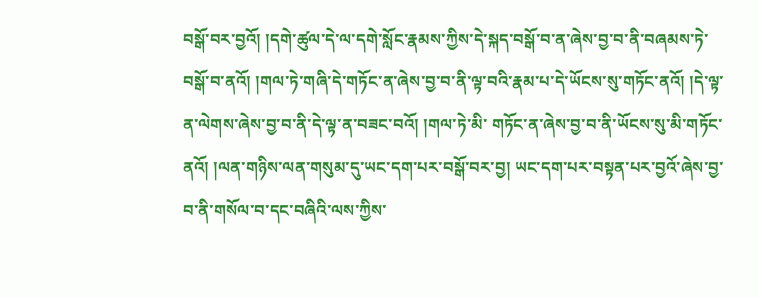བསྒོ་བར་བྱའོ། །དགེ་ཚུལ་དེ་ལ་དགེ་སློང་རྣམས་ཀྱིས་དེ་སྐད་བསྒོ་བ་ན་ཞེས་བྱ་བ་ནི་བཞམས་ཏེ་བསྒོ་བ་ནའོ། །གལ་ཏེ་གཞི་དེ་གཏོང་ན་ཞེས་བྱ་བ་ནི་ལྟ་བའི་རྣམ་པ་དེ་ཡོངས་སུ་གཏོང་ནའོ། །དེ་ལྟ་ན་ལེགས་ཞེས་བྱ་བ་ནི་དེ་ལྟ་ན་བཟང་བའོ། །གལ་ཏེ་མི་ གཏོང་ན་ཞེས་བྱ་བ་ནི་ཡོངས་སུ་མི་གཏོང་ནའོ། །ལན་གཉིས་ལན་གསུམ་དུ་ཡང་དག་པར་བསྒོ་བར་བྱ། ཡང་དག་པར་བསྟན་པར་བྱའོ་ཞེས་བྱ་བ་ནི་གསོལ་བ་དང་བཞིའི་ལས་ཀྱིས་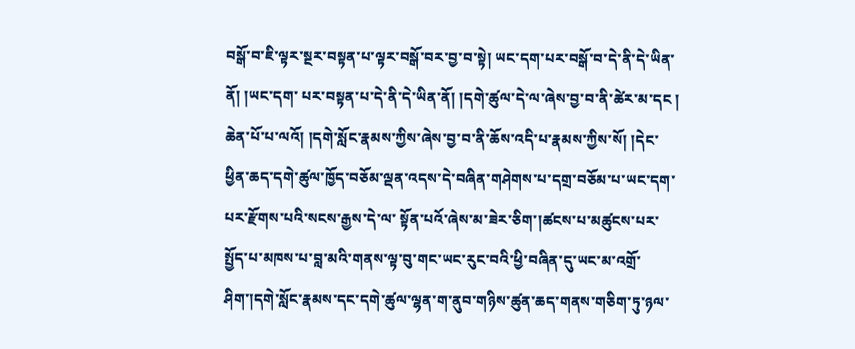བསྒོ་བ་ཇི་ལྟར་སྔར་བསྟན་པ་ལྟར་བསྒོ་བར་བྱ་བ་སྟེ། ཡང་དག་པར་བསྒོ་བ་དེ་ནི་དེ་ཡིན་ནོ། །ཡང་དག་ པར་བསྟན་པ་དེ་ནི་དེ་ཡིན་ནོ། །དགེ་ཚུལ་དེ་ལ་ཞེས་བྱ་བ་ནི་ཚེར་མ་དང ། ཆེན་པོ་པ་ལའོ། །དགེ་སློང་རྣམས་ཀྱིས་ཞེས་བྱ་བ་ནི་ཆོས་འདི་པ་རྣམས་ཀྱིས་སོ། །དེང་ཕྱིན་ཆད་དགེ་ཚུལ་ཁྱོད་བཅོམ་ལྡན་འདས་དེ་བཞིན་གཤེགས་པ་དགྲ་བཅོམ་པ་ཡང་དག་པར་རྫོགས་པའི་སངས་རྒྱས་དེ་ལ་ སྟོན་པའོ་ཞེས་མ་ཟེར་ཅིག་།ཚངས་པ་མཚུངས་པར་སྤྱོད་པ་མཁས་པ་བླ་མའི་གནས་ལྟ་བུ་གང་ཡང་རུང་བའི་ཕྱི་བཞིན་དུ་ཡང་མ་འགྲོ་ཤིག་།དགེ་སློང་རྣམས་དང་དགེ་ཚུལ་ལྷན་ག་ནུབ་གཉིས་ཚུན་ཆད་གནས་གཅིག་ཏུ་ཉལ་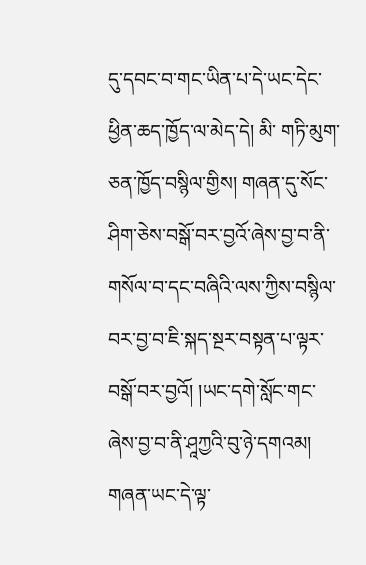དུ་དབང་བ་གང་ཡིན་པ་དེ་ཡང་དེང་ཕྱིན་ཆད་ཁྱོད་ལ་མེད་དེ། མི་ གཏི་མུག་ཅན་ཁྱོད་བསྙིལ་གྱིས། གཞན་དུ་སོང་ཤིག་ཅེས་བསྒོ་བར་བྱའོ་ཞེས་བྱ་བ་ནི་གསོལ་བ་དང་བཞིའི་ལས་ཀྱིས་བསྙིལ་བར་བྱ་བ་ཇི་སྐད་སྔར་བསྟན་པ་ལྟར་བསྒོ་བར་བྱའོ། །ཡང་དགེ་སློང་གང་ཞེས་བྱ་བ་ནི་ཤཱཀྱའི་བུ་ཉེ་དགའམ། གཞན་ཡང་དེ་ལྟ་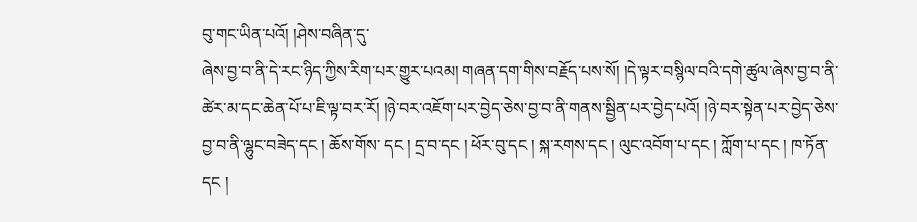བུ་གང་ཡིན་པའོ། །ཤེས་བཞིན་དུ་
ཞེས་བྱ་བ་ནི་དེ་རང་ཉིད་ཀྱིས་རིག་པར་གྱུར་པའམ། གཞན་དག་གིས་བརྗོད་པས་སོ། །དེ་ལྟར་བསྙིལ་བའི་དགེ་ཚུལ་ཞེས་བྱ་བ་ནི་ཚེར་མ་དང་ཆེན་པོ་པ་ཇི་ལྟ་བར་རོ། །ཉེ་བར་འཇོག་པར་བྱེད་ཅེས་བྱ་བ་ནི་གནས་སྦྱིན་པར་བྱེད་པའོ། །ཉེ་བར་སྟེན་པར་བྱེད་ཅེས་བྱ་བ་ནི་ལྷུང་བཟེད་དང ། ཆོས་གོས་ དང ། དྲ་བ་དང ། ཕོར་བུ་དང ། སྐ་རགས་དང ། ལུང་འབོག་པ་དང ། ཀློག་པ་དང ། ཁ་ཏོན་དང །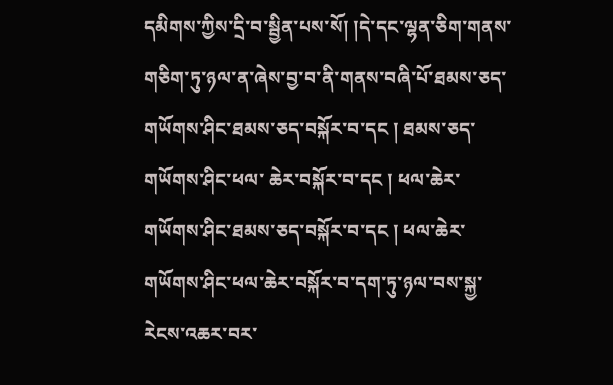དམིགས་ཀྱིས་དྲི་བ་སྦྱིན་པས་སོ། །དེ་དང་ལྷན་ཅིག་གནས་གཅིག་ཏུ་ཉལ་ན་ཞེས་བྱ་བ་ནི་གནས་བཞི་པོ་ཐམས་ཅད་གཡོགས་ཤིང་ཐམས་ཅད་བསྐོར་བ་དང ། ཐམས་ཅད་གཡོགས་ཤིང་ཕལ་ ཆེར་བསྐོར་བ་དང ། ཕལ་ཆེར་གཡོགས་ཤིང་ཐམས་ཅད་བསྐོར་བ་དང ། ཕལ་ཆེར་གཡོགས་ཤིང་ཕལ་ཆེར་བསྐོར་བ་དག་ཏུ་ཉལ་བས་སྐྱ་རེངས་འཆར་བར་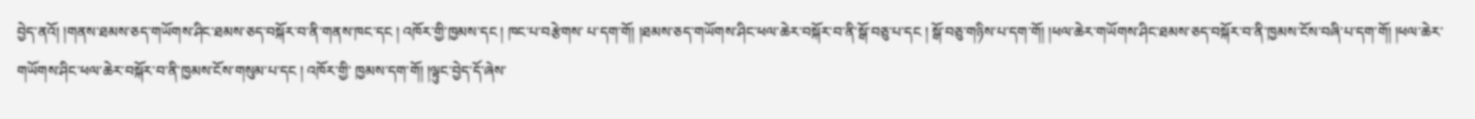བྱེད་ནའོ། །གནས་ཐམས་ཅད་གཡོགས་ཤིང་ཐམས་ཅད་བསྐོར་བ་ནི་གནས་ཁང་དང ། འཁོར་གྱི་ཁྱམས་དང ། ཁང་པ་བརྩེགས་ པ་དག་གོ། །ཐམས་ཅད་གཡོགས་ཤིང་ཕལ་ཆེར་བསྐོར་བ་ནི་སྒོ་བཅུ་པ་དང ། སྒོ་བཅུ་གཉིས་པ་དག་གོ། །ཕལ་ཆེར་གཡོགས་ཤིང་ཐམས་ཅད་བསྐོར་བ་ནི་ཁྱམས་ངོས་བཞི་པ་དག་གོ། །ཕལ་ཆེར་གཡོགས་ཤིང་ཕལ་ཆེར་བསྐོར་བ་ནི་ཁྱམས་ངོས་གསུམ་པ་དང ། འཁོར་གྱི་ ཁྱམས་དག་གོ། །ལྟུང་བྱེད་དོ་ཞེས་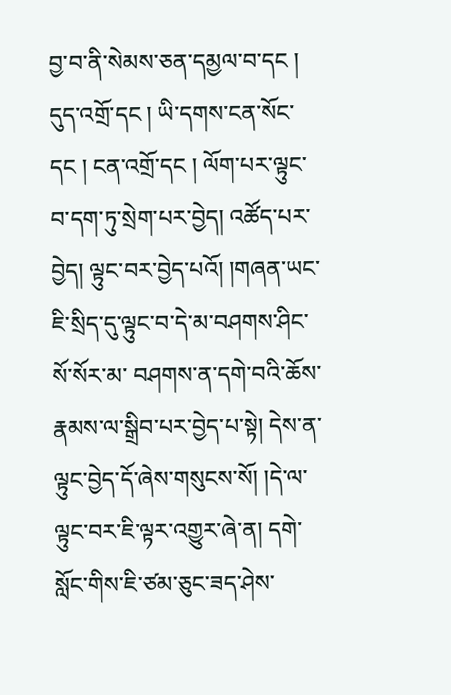བྱ་བ་ནི་སེམས་ཅན་དམྱལ་བ་དང ། དུད་འགྲོ་དང ། ཡི་དགས་ངན་སོང་དང ། ངན་འགྲོ་དང ། ལོག་པར་ལྟུང་བ་དག་ཏུ་སྲེག་པར་བྱེད། འཚོད་པར་བྱེད། ལྟུང་བར་བྱེད་པའོ། །གཞན་ཡང་ཇི་སྲིད་དུ་ལྟུང་བ་དེ་མ་བཤགས་ཤིང་སོ་སོར་མ་ བཤགས་ན་དགེ་བའི་ཆོས་རྣམས་ལ་སྒྲིབ་པར་བྱེད་པ་སྟེ། དེས་ན་ལྟུང་བྱེད་དོ་ཞེས་གསུངས་སོ། །དེ་ལ་ལྟུང་བར་ཇི་ལྟར་འགྱུར་ཞེ་ན། དགེ་སློང་གིས་ཇི་ཙམ་ཅུང་ཟད་ཤེས་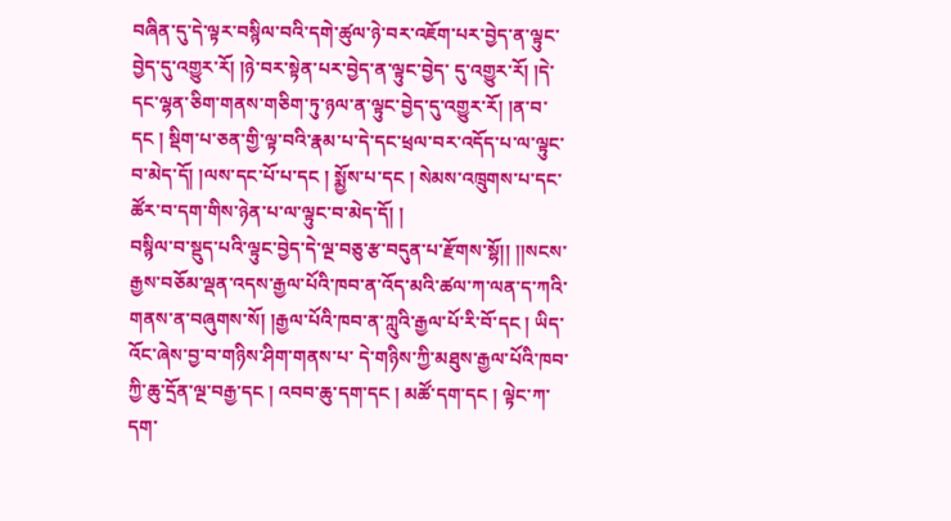བཞིན་དུ་དེ་ལྟར་བསྙིལ་བའི་དགེ་ཚུལ་ཉེ་བར་འཇོག་པར་བྱེད་ན་ལྟུང་བྱེད་དུ་འགྱུར་རོ། །ཉེ་བར་སྟེན་པར་བྱེད་ན་ལྟུང་བྱེད་ དུ་འགྱུར་རོ། །དེ་དང་ལྷན་ཅིག་གནས་གཅིག་ཏུ་ཉལ་ན་ལྟུང་བྱེད་དུ་འགྱུར་རོ། །ན་བ་དང ། སྡིག་པ་ཅན་གྱི་ལྟ་བའི་རྣམ་པ་དེ་དང་ཕྲལ་བར་འདོད་པ་ལ་ལྟུང་བ་མེད་དོ། །ལས་དང་པོ་པ་དང ། སྨྱོས་པ་དང ། སེམས་འཁྲུགས་པ་དང་ཚོར་བ་དག་གིས་ཉེན་པ་ལ་ལྟུང་བ་མེད་དོ། །
བསྙིལ་བ་སྡུད་པའི་ལྟུང་བྱེད་དེ་ལྔ་བཅུ་རྩ་བདུན་པ་རྫོགས་སྷོ།། །།སངས་རྒྱས་བཅོམ་ལྡན་འདས་རྒྱལ་པོའི་ཁབ་ན་འོད་མའི་ཚལ་ཀ་ལན་ད་ཀའི་གནས་ན་བཞུགས་སོ། །རྒྱལ་པོའི་ཁབ་ན་ཀླུའི་རྒྱལ་པོ་རི་བོ་དང ། ཡིད་འོང་ཞེས་བྱ་བ་གཉིས་ཤིག་གནས་པ་ དེ་གཉིས་ཀྱི་མཐུས་རྒྱལ་པོའི་ཁབ་ཀྱི་ཆུ་དྲོན་ལྔ་བརྒྱ་དང ། འབབ་ཆུ་དག་དང ། མཚོ་དག་དང ། ལྟེང་ཀ་དག་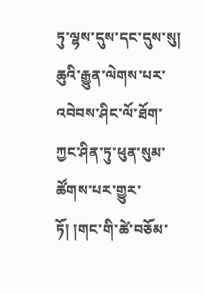ཏུ་ལྷས་དུས་དང་དུས་སུ། ཆུའི་རྒྱུན་ལེགས་པར་འབེབས་ཤིང་ལོ་ཐོག་ཀྱང་ཤིན་ཏུ་ཕུན་སུམ་ཚོགས་པར་གྱུར་ཏོ། །གང་གི་ཚེ་བཅོམ་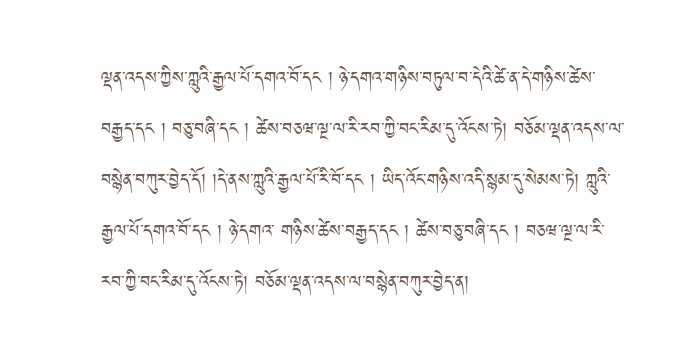ལྡན་འདས་ཀྱིས་ཀླུའི་རྒྱལ་པོ་དགའ་བོ་དང ། ཉེ་དགའ་གཉིས་བཏུལ་བ་དེའི་ཚེ་ན་དེ་གཉིས་ཚེས་བརྒྱད་དང ། བཅུ་བཞི་དང ། ཚེས་བཅཝ་ལྔ་ལ་རི་རབ་ཀྱི་བང་རིམ་དུ་འོངས་ཏེ། བཅོམ་ལྡན་འདས་ལ་བསྙེན་བཀུར་བྱེད་དོ། །དེ་ནས་ཀླུའི་རྒྱལ་པོ་རི་བོ་དང ། ཡིད་འོང་གཉིས་འདི་སྙམ་དུ་སེམས་ཏེ། ཀླུའི་རྒྱལ་པོ་དགའ་བོ་དང ། ཉེ་དགའ་ གཉིས་ཚེས་བརྒྱད་དང ། ཚེས་བཅུ་བཞི་དང ། བཅཝ་ལྔ་ལ་རི་རབ་ཀྱི་བང་རིམ་དུ་འོངས་ཏེ། བཅོམ་ལྡན་འདས་ལ་བསྙེན་བཀུར་བྱེད་ན།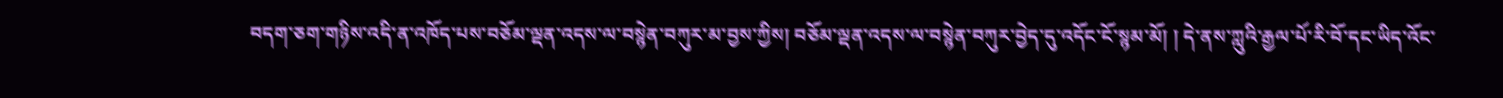བདག་ཅག་གཉིས་འདི་ན་འཁོད་པས་བཅོམ་ལྡན་འདས་ལ་བསྙེན་བཀུར་མ་བྱས་ཀྱིས། བཅོམ་ལྡན་འདས་ལ་བསྙེན་བཀུར་བྱེད་དུ་འདོང་ངོ་སྙམ་མོ། ། དེ་ནས་ཀླུའི་རྒྱལ་པོ་རི་བོ་དང་ཡིད་འོང་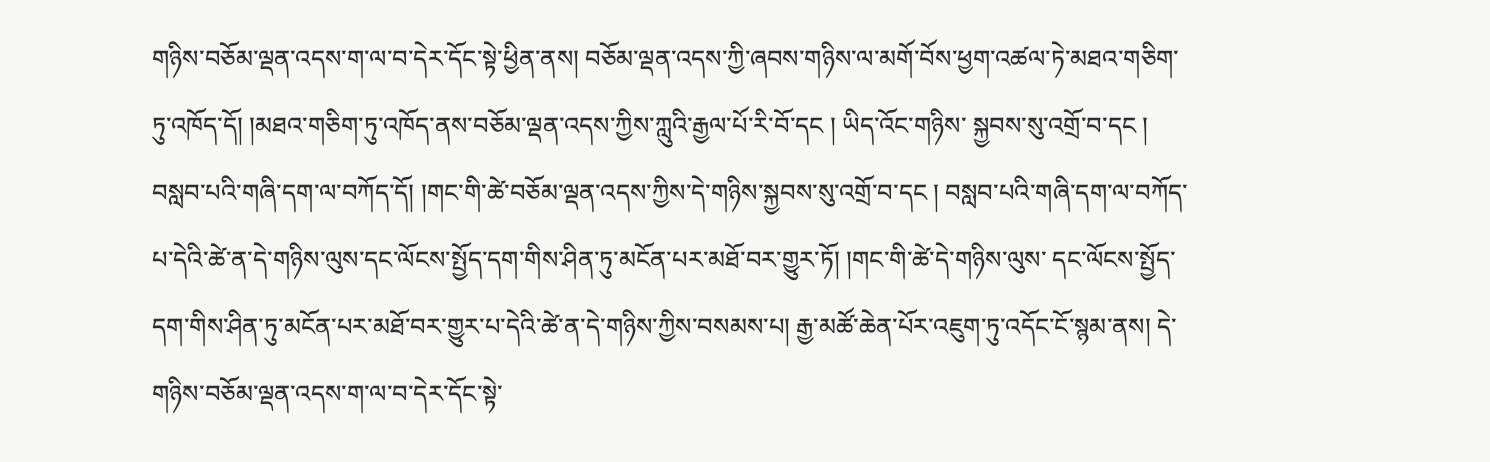གཉིས་བཅོམ་ལྡན་འདས་ག་ལ་བ་དེར་དོང་སྟེ་ཕྱིན་ནས། བཅོམ་ལྡན་འདས་ཀྱི་ཞབས་གཉིས་ལ་མགོ་བོས་ཕྱག་འཚལ་ཏེ་མཐའ་གཅིག་ཏུ་འཁོད་དོ། །མཐའ་གཅིག་ཏུ་འཁོད་ནས་བཅོམ་ལྡན་འདས་ཀྱིས་ཀླུའི་རྒྱལ་པོ་རི་བོ་དང ། ཡིད་འོང་གཉིས་ སྐྱབས་སུ་འགྲོ་བ་དང ། བསླབ་པའི་གཞི་དག་ལ་བཀོད་དོ། །གང་གི་ཚེ་བཅོམ་ལྡན་འདས་ཀྱིས་དེ་གཉིས་སྐྱབས་སུ་འགྲོ་བ་དང ། བསླབ་པའི་གཞི་དག་ལ་བཀོད་པ་དེའི་ཚེ་ན་དེ་གཉིས་ལུས་དང་ལོངས་སྤྱོད་དག་གིས་ཤིན་ཏུ་མངོན་པར་མཐོ་བར་གྱུར་ཏོ། །གང་གི་ཚེ་དེ་གཉིས་ལུས་ དང་ལོངས་སྤྱོད་དག་གིས་ཤིན་ཏུ་མངོན་པར་མཐོ་བར་གྱུར་པ་དེའི་ཚེ་ན་དེ་གཉིས་ཀྱིས་བསམས་པ། རྒྱ་མཚོ་ཆེན་པོར་འཇུག་ཏུ་འདོང་ངོ་སྙམ་ནས། དེ་གཉིས་བཅོམ་ལྡན་འདས་ག་ལ་བ་དེར་དོང་སྟེ་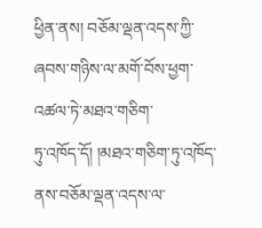ཕྱིན་ནས། བཅོམ་ལྡན་འདས་ཀྱི་ཞབས་གཉིས་ལ་མགོ་བོས་ཕྱག་འཚལ་ཏེ་མཐའ་གཅིག་
ཏུ་འཁོད་དོ། །མཐའ་གཅིག་ཏུ་འཁོད་ནས་བཅོམ་ལྡན་འདས་ལ་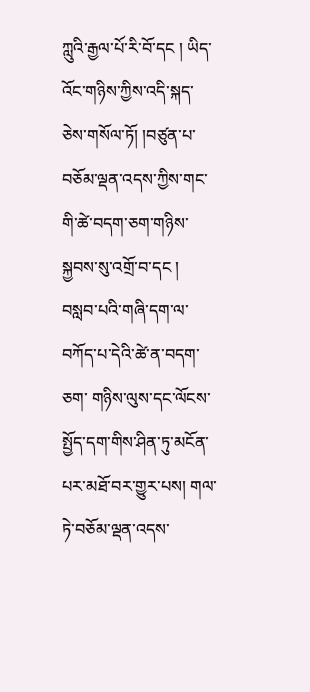ཀླུའི་རྒྱལ་པོ་རི་བོ་དང ། ཡིད་འོང་གཉིས་ཀྱིས་འདི་སྐད་ཅེས་གསོལ་ཏོ། །བཙུན་པ་བཅོམ་ལྡན་འདས་ཀྱིས་གང་གི་ཚེ་བདག་ཅག་གཉིས་སྐྱབས་སུ་འགྲོ་བ་དང ། བསླབ་པའི་གཞི་དག་ལ་བཀོད་པ་དེའི་ཚེ་ན་བདག་ཅག་ གཉིས་ལུས་དང་ལོངས་སྤྱོད་དག་གིས་ཤིན་ཏུ་མངོན་པར་མཐོ་བར་གྱུར་པས། གལ་ཏེ་བཅོམ་ལྡན་འདས་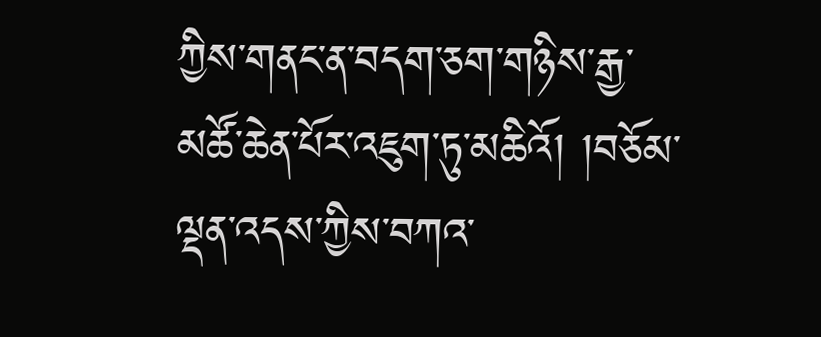ཀྱིས་གནང་ན་བདག་ཅག་གཉིས་རྒྱ་མཚོ་ཆེན་པོར་འཇུག་ཏུ་མཆིའོ། །བཅོམ་ལྡན་འདས་ཀྱིས་བཀའ་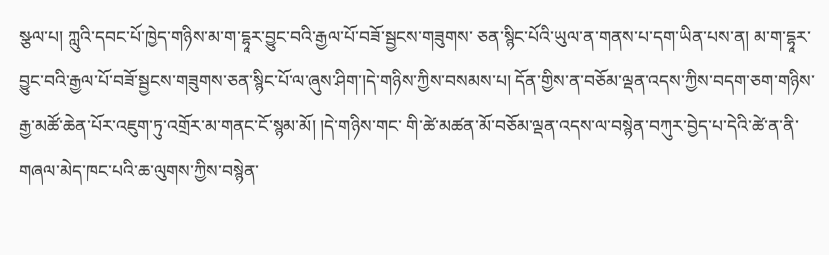སྩལ་པ། ཀླུའི་དབང་པོ་ཁྱེད་གཉིས་མ་ག་དྷཱར་བྱུང་བའི་རྒྱལ་པོ་བཟོ་སྦྱངས་གཟུགས་ ཅན་སྙིང་པོའི་ཡུལ་ན་གནས་པ་དག་ཡིན་པས་ན། མ་ག་དྷཱར་བྱུང་བའི་རྒྱལ་པོ་བཟོ་སྦྱངས་གཟུགས་ཅན་སྙིང་པོ་ལ་ཞུས་ཤིག་།དེ་གཉིས་ཀྱིས་བསམས་པ། དོན་གྱིས་ན་བཅོམ་ལྡན་འདས་ཀྱིས་བདག་ཅག་གཉིས་རྒྱ་མཚོ་ཆེན་པོར་འཇུག་ཏུ་འགྲོར་མ་གནང་ངོ་སྙམ་མོ། །དེ་གཉིས་གང་ གི་ཚེ་མཚན་མོ་བཅོམ་ལྡན་འདས་ལ་བསྙེན་བཀུར་བྱེད་པ་དེའི་ཚེ་ན་ནི་གཞལ་མེད་ཁང་པའི་ཆ་ལུགས་ཀྱིས་བསྙེན་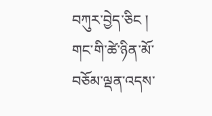བཀུར་བྱེད་ཅིང ། གང་གི་ཚེ་ཉིན་མོ་བཅོམ་ལྡན་འདས་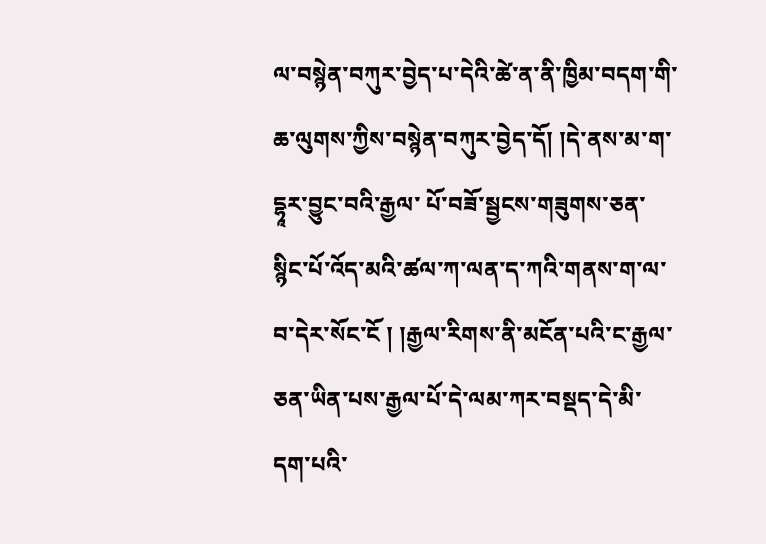ལ་བསྙེན་བཀུར་བྱེད་པ་དེའི་ཚེ་ན་ནི་ཁྱིམ་བདག་གི་ཆ་ལུགས་ཀྱིས་བསྙེན་བཀུར་བྱེད་དོ། །དེ་ནས་མ་ག་དྷཱར་བྱུང་བའི་རྒྱལ་ པོ་བཟོ་སྦྱངས་གཟུགས་ཅན་སྙིང་པོ་འོད་མའི་ཚལ་ཀ་ལན་ད་ཀའི་གནས་ག་ལ་བ་དེར་སོང་ངོ ། །རྒྱལ་རིགས་ནི་མངོན་པའི་ང་རྒྱལ་ཅན་ཡིན་པས་རྒྱལ་པོ་དེ་ལམ་ཀར་བསྡད་དེ་མི་དག་པའི་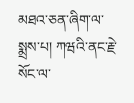མཐའ་ཅན་ཞིག་ལ་སྨྲས་པ། ཀཝའི་ནང་རྗེ་སོང་ལ་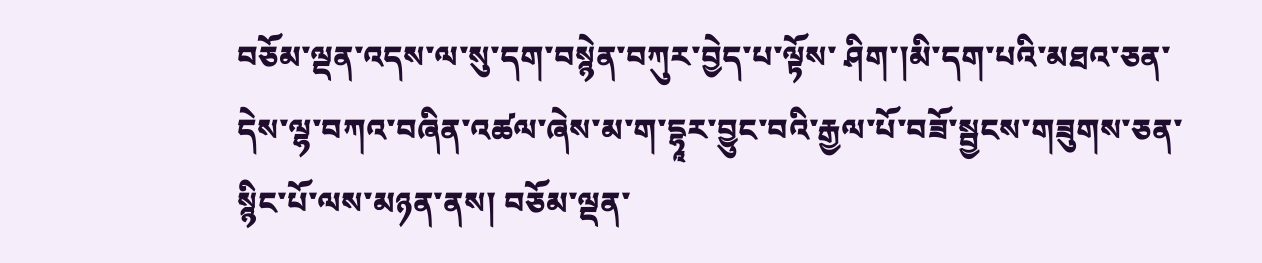བཅོམ་ལྡན་འདས་ལ་སུ་དག་བསྙེན་བཀུར་བྱེད་པ་ལྟོས་ ཤིག་།མི་དག་པའི་མཐའ་ཅན་དེས་ལྷ་བཀའ་བཞིན་འཚལ་ཞེས་མ་ག་དྷཱར་བྱུང་བའི་རྒྱལ་པོ་བཟོ་སྦྱངས་གཟུགས་ཅན་སྙིང་པོ་ལས་མཉན་ནས། བཅོམ་ལྡན་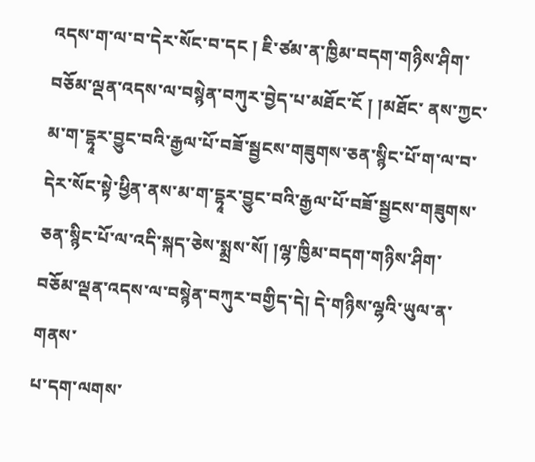འདས་ག་ལ་བ་དེར་སོང་བ་དང ། ཇི་ཙམ་ན་ཁྱིམ་བདག་གཉིས་ཤིག་བཅོམ་ལྡན་འདས་ལ་བསྙེན་བཀུར་བྱེད་པ་མཐོང་ངོ ། །མཐོང་ ནས་ཀྱང་མ་ག་དྷཱར་བྱུང་བའི་རྒྱལ་པོ་བཟོ་སྦྱངས་གཟུགས་ཅན་སྙིང་པོ་ག་ལ་བ་དེར་སོང་སྟེ་ཕྱིན་ནས་མ་ག་དྷཱར་བྱུང་བའི་རྒྱལ་པོ་བཟོ་སྦྱངས་གཟུགས་ཅན་སྙིང་པོ་ལ་འདི་སྐད་ཅེས་སྨྲས་སོ། །ལྷ་ཁྱིམ་བདག་གཉིས་ཤིག་བཅོམ་ལྡན་འདས་ལ་བསྙེན་བཀུར་བགྱིད་དེ། དེ་གཉིས་ལྷའི་ཡུལ་ན་གནས་
པ་དག་ལགས་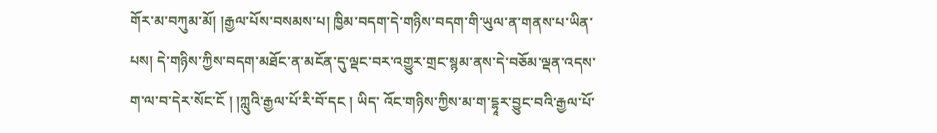གོར་མ་བཀུམ་མོ། །རྒྱལ་པོས་བསམས་པ། ཁྱིམ་བདག་དེ་གཉིས་བདག་གི་ཡུལ་ན་གནས་པ་ཡིན་པས། དེ་གཉིས་ཀྱིས་བདག་མཐོང་ན་མངོན་དུ་ལྡང་བར་འགྱུར་གྲང་སྙམ་ནས་དེ་བཅོམ་ལྡན་འདས་ག་ལ་བ་དེར་སོང་ངོ ། །ཀླུའི་རྒྱལ་པོ་རི་བོ་དང ། ཡིད་ འོང་གཉིས་ཀྱིས་མ་ག་དྷཱར་བྱུང་བའི་རྒྱལ་པོ་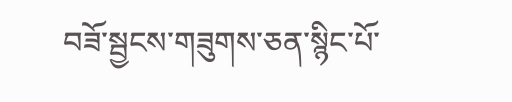བཟོ་སྦྱངས་གཟུགས་ཅན་སྙིང་པོ་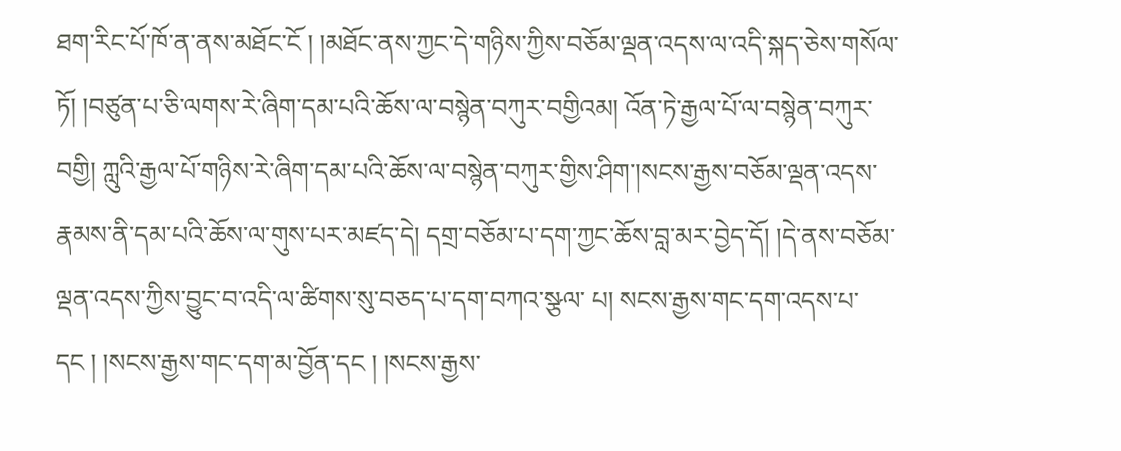ཐག་རིང་པོ་ཁོ་ན་ནས་མཐོང་ངོ ། །མཐོང་ནས་ཀྱང་དེ་གཉིས་ཀྱིས་བཅོམ་ལྡན་འདས་ལ་འདི་སྐད་ཅེས་གསོལ་ཏོ། །བཙུན་པ་ཅི་ལགས་རེ་ཞིག་དམ་པའི་ཆོས་ལ་བསྙེན་བཀུར་བགྱིའམ། འོན་ཏེ་རྒྱལ་པོ་ལ་བསྙེན་བཀུར་ བགྱི། ཀླུའི་རྒྱལ་པོ་གཉིས་རེ་ཞིག་དམ་པའི་ཆོས་ལ་བསྙེན་བཀུར་གྱིས་ཤིག་།སངས་རྒྱས་བཅོམ་ལྡན་འདས་རྣམས་ནི་དམ་པའི་ཆོས་ལ་གུས་པར་མཛད་དེ། དགྲ་བཅོམ་པ་དག་ཀྱང་ཆོས་བླ་མར་བྱེད་དོ། །དེ་ནས་བཅོམ་ལྡན་འདས་ཀྱིས་བྱུང་བ་འདི་ལ་ཚིགས་སུ་བཅད་པ་དག་བཀའ་སྩལ་ པ། སངས་རྒྱས་གང་དག་འདས་པ་དང ། །སངས་རྒྱས་གང་དག་མ་བྱོན་དང ། །སངས་རྒྱས་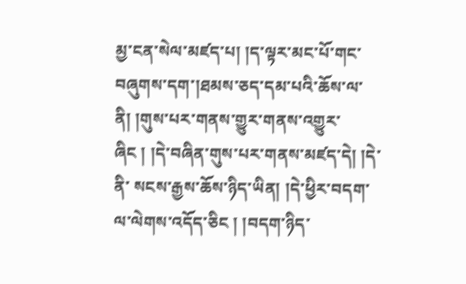མྱ་ངན་སེལ་མཛད་པ། །ད་ལྟར་མང་པོ་གང་བཞུགས་དག་།ཐམས་ཅད་དམ་པའི་ཆོས་ལ་ནི། །གུས་པར་གནས་གྱུར་གནས་འགྱུར་ཞིང ། །དེ་བཞིན་གུས་པར་གནས་མཛད་དེ། །དེ་ནི་ སངས་རྒྱས་ཆོས་ཉིད་ཡིན། །དེ་ཕྱིར་བདག་ལ་ལེགས་འདོད་ཅིང ། །བདག་ཉིད་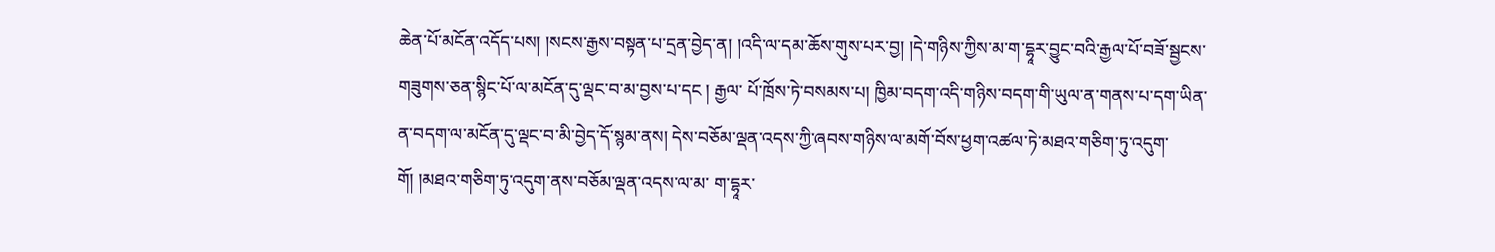ཆེན་པོ་མངོན་འདོད་པས། །སངས་རྒྱས་བསྟན་པ་དྲན་བྱེད་ན། །འདི་ལ་དམ་ཆོས་གུས་པར་བྱ། །དེ་གཉིས་ཀྱིས་མ་ག་དྷཱར་བྱུང་བའི་རྒྱལ་པོ་བཟོ་སྦྱངས་གཟུགས་ཅན་སྙིང་པོ་ལ་མངོན་དུ་ལྡང་བ་མ་བྱས་པ་དང ། རྒྱལ་ པོ་ཁྲོས་ཏེ་བསམས་པ། ཁྱིམ་བདག་འདི་གཉིས་བདག་གི་ཡུལ་ན་གནས་པ་དག་ཡིན་ན་བདག་ལ་མངོན་དུ་ལྡང་བ་མི་བྱེད་དོ་སྙམ་ནས། དེས་བཅོམ་ལྡན་འདས་ཀྱི་ཞབས་གཉིས་ལ་མགོ་བོས་ཕྱག་འཚལ་ཏེ་མཐའ་གཅིག་ཏུ་འདུག་གོ། །མཐའ་གཅིག་ཏུ་འདུག་ནས་བཅོམ་ལྡན་འདས་ལ་མ་ ག་དྷཱར་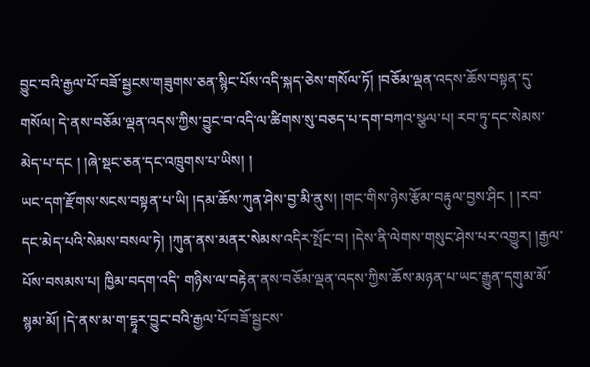བྱུང་བའི་རྒྱལ་པོ་བཟོ་སྦྱངས་གཟུགས་ཅན་སྙིང་པོས་འདི་སྐད་ཅེས་གསོལ་ཏོ། །བཅོམ་ལྡན་འདས་ཆོས་བསྟན་དུ་གསོལ། དེ་ནས་བཅོམ་ལྡན་འདས་ཀྱིས་བྱུང་བ་འདི་ལ་ཚིགས་སུ་བཅད་པ་དག་བཀའ་སྩལ་པ། རབ་ཏུ་དང་སེམས་མེད་པ་དང ། །ཞེ་སྡང་ཅན་དང་འཁྲུགས་པ་ཡིས། །
ཡང་དག་རྫོགས་སངས་བསྟན་པ་ཡི། །དམ་ཆོས་ཀུན་ཤེས་བྱ་མི་ནུས། །གང་གིས་ཉེས་རྩོམ་བརྟུལ་བྱས་ཤིང ། །རབ་དང་མེད་པའི་སེམས་བསལ་ཏེ། །ཀུན་ནས་མནར་སེམས་འདིར་སྤོང་བ། །དེས་ནི་ལེགས་གསུང་ཤེས་པར་འགྱུར། །རྒྱལ་པོས་བསམས་པ། ཁྱིམ་བདག་འདི་ གཉིས་ལ་བརྟེན་ནས་བཅོམ་ལྡན་འདས་ཀྱིས་ཆོས་མཉན་པ་ཡང་རྒྱུན་དགུམ་མོ་སྙམ་མོ། །དེ་ནས་མ་ག་དྷཱར་བྱུང་བའི་རྒྱལ་པོ་བཟོ་སྦྱངས་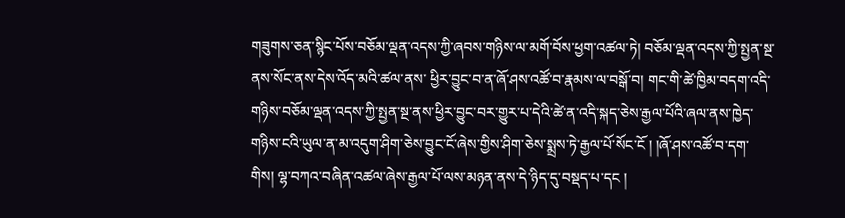གཟུགས་ཅན་སྙིང་པོས་བཅོམ་ལྡན་འདས་ཀྱི་ཞབས་གཉིས་ལ་མགོ་བོས་ཕྱག་འཚལ་ཏེ། བཅོམ་ལྡན་འདས་ཀྱི་སྤྱན་སྔ་ནས་སོང་ནས་དེས་འོད་མའི་ཚལ་ནས་ ཕྱིར་བྱུང་བ་ན་ཞོ་ཤས་འཚོ་བ་རྣམས་ལ་བསྒོ་བ། གང་གི་ཚེ་ཁྱིམ་བདག་འདི་གཉིས་བཅོམ་ལྡན་འདས་ཀྱི་སྤྱན་སྔ་ནས་ཕྱིར་བྱུང་བར་གྱུར་པ་དེའི་ཚེ་ན་འདི་སྐད་ཅེས་རྒྱལ་པོའི་ཞལ་ནས་ཁྱེད་གཉིས་ངའི་ཡུལ་ན་མ་འདུག་ཤིག་ཅེས་བྱུང་ངོ་ཞེས་གྱིས་ཤིག་ཅེས་སྨྲས་ཏེ་རྒྱལ་པོ་སོང་ངོ ། །ཞོ་ཤས་འཚོ་བ་དག་ གིས། ལྷ་བཀའ་བཞིན་འཚལ་ཞེས་རྒྱལ་པོ་ལས་མཉན་ནས་དེ་ཉིད་དུ་བསྡད་པ་དང །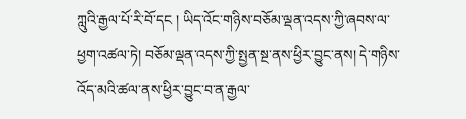ཀླུའི་རྒྱལ་པོ་རི་བོ་དང ། ཡིད་འོང་གཉིས་བཅོམ་ལྡན་འདས་ཀྱི་ཞབས་ལ་ཕྱག་འཚལ་ཏེ། བཅོམ་ལྡན་འདས་ཀྱི་སྤྱན་སྔ་ནས་ཕྱིར་བྱུང་ནས། དེ་གཉིས་འོད་མའི་ཚལ་ནས་ཕྱིར་བྱུང་བ་ན་རྒྱལ་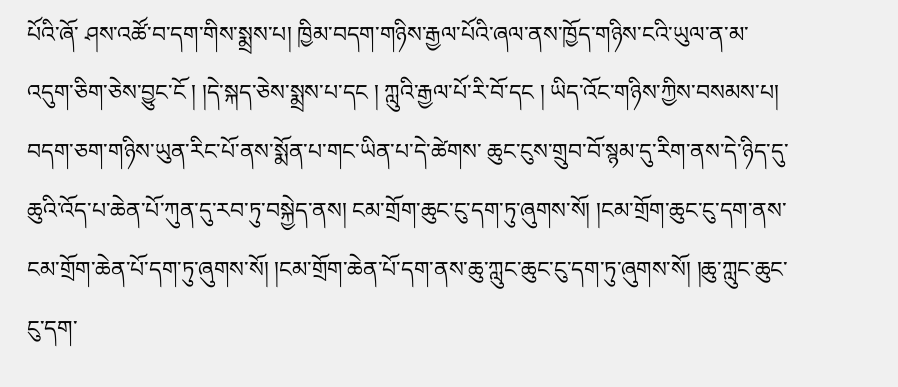པོའི་ཞོ་ ཤས་འཚོ་བ་དག་གིས་སྨྲས་པ། ཁྱིམ་བདག་གཉིས་རྒྱལ་པོའི་ཞལ་ནས་ཁྱོད་གཉིས་ངའི་ཡུལ་ན་མ་འདུག་ཅིག་ཅེས་བྱུང་ངོ ། །དེ་སྐད་ཅེས་སྨྲས་པ་དང ། ཀླུའི་རྒྱལ་པོ་རི་བོ་དང ། ཡིད་འོང་གཉིས་ཀྱིས་བསམས་པ། བདག་ཅག་གཉིས་ཡུན་རིང་པོ་ནས་སྨོན་པ་གང་ཡིན་པ་དེ་ཚེགས་ ཆུང་ངུས་གྲུབ་བོ་སྙམ་དུ་རིག་ནས་དེ་ཉིད་དུ་ཆུའི་འོད་པ་ཆེན་པོ་ཀུན་དུ་རབ་ཏུ་བསྐྱེད་ནས། ངམ་གྲོག་ཆུང་ངུ་དག་ཏུ་ཞུགས་སོ། །ངམ་གྲོག་ཆུང་ངུ་དག་ནས་ངམ་གྲོག་ཆེན་པོ་དག་ཏུ་ཞུགས་སོ། །ངམ་གྲོག་ཆེན་པོ་དག་ནས་ཆུ་ཀླུང་ཆུང་ངུ་དག་ཏུ་ཞུགས་སོ། །ཆུ་ཀླུང་ཆུང་ངུ་དག་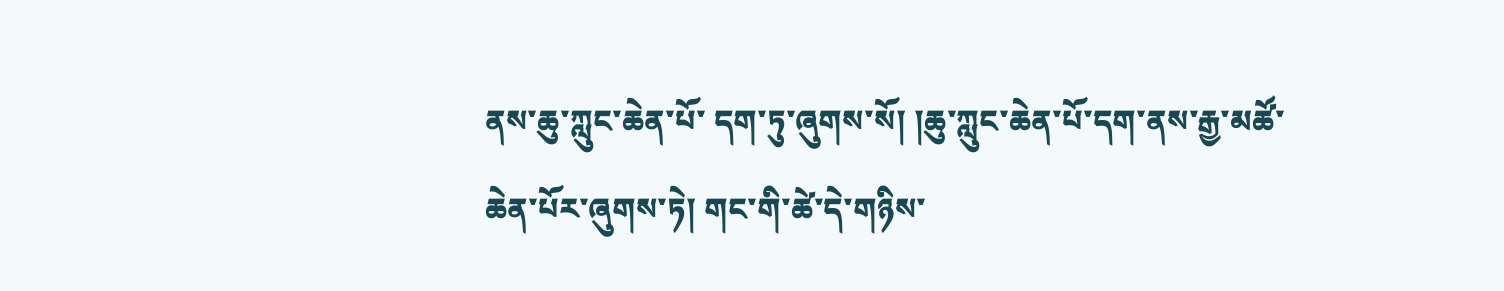ནས་ཆུ་ཀླུང་ཆེན་པོ་ དག་ཏུ་ཞུགས་སོ། །ཆུ་ཀླུང་ཆེན་པོ་དག་ནས་རྒྱ་མཚོ་ཆེན་པོར་ཞུགས་ཏེ། གང་གི་ཚེ་དེ་གཉིས་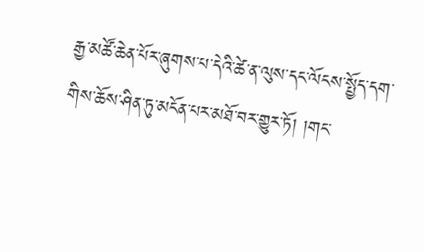རྒྱ་མཚོ་ཆེན་པོར་ཞུགས་པ་དེའི་ཚེ་ན་ལུས་དང་ལོངས་སྤྱོད་དག་གིས་ཆོས་ཤིན་ཏུ་མངོན་པར་མཐོ་བར་གྱུར་ཏོ། །གང་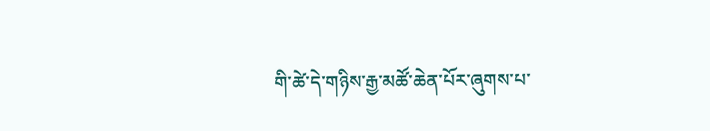གི་ཚེ་དེ་གཉིས་རྒྱ་མཚོ་ཆེན་པོར་ཞུགས་པ་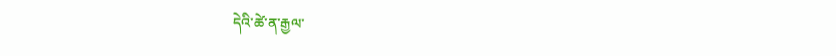དེའི་ཚེ་ན་རྒྱལ་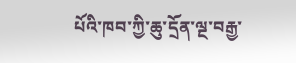པོའི་ཁབ་ཀྱི་ཆུ་དྲོན་ལྔ་བརྒྱ་